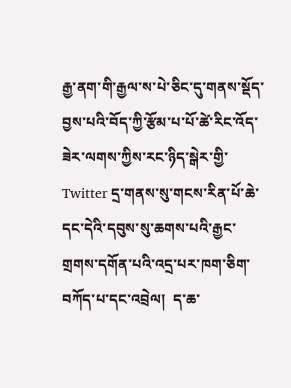རྒྱ་ནག་གི་རྒྱལ་ས་པེ་ཅིང་དུ་གནས་སྡོད་བྱས་པའི་བོད་ཀྱི་རྩོམ་པ་པོ་ཚེ་རིང་འོད་ཟེར་ལགས་ཀྱིས་རང་ཉིད་སྒེར་གྱི་Twitter དྲ་གནས་སུ་གངས་རིན་པོ་ཆེ་དང་དེའི་དབུས་སུ་ཆགས་པའི་རྒྱང་གྲགས་དགོན་པའི་འདྲ་པར་ཁག་ཅིག་བཀོད་པ་དང་འབྲེལ།  ད་ཆ་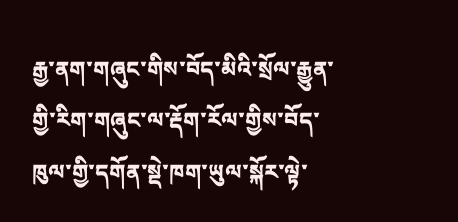རྒྱ་ནག་གཞུང་གིས་བོད་མིའི་སྲོལ་རྒྱུན་གྱི་རིག་གཞུང་ལ་རྡོག་རོལ་གྱིས་བོད་ཁུལ་གྱི་དགོན་སྡེ་ཁག་ཡུལ་སྐོར་ལྟེ་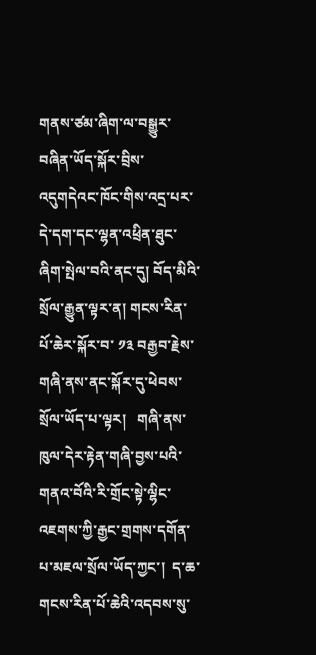གནས་ཙམ་ཞིག་ལ་བསྒྱུར་བཞིན་ཡོད་སྐོར་བྲིས་འདུགདེའང་ཁོང་གིས་འདྲ་པར་དེ་དག་དང་ལྷན་འཕྲིན་ཐུང་ཞིག་སྤེལ་བའི་ནང་དུ། བོད་མིའི་སྲོལ་རྒྱུན་ལྟར་ན། གངས་རིན་པོ་ཆེར་སྐོར་བ་ ༡༣ བརྒྱབ་རྗེས་གཞི་ནས་ནང་སྐོར་དུ་ཕེབས་སྲོལ་ཡོད་པ་ལྟར།   གཞི་ནས་ཁུལ་དེར་རྟེན་གཞི་བྱས་པའི་གནའ་བོའི་རི་གྲོང་སྟེ་ལྷིང་འཇགས་ཀྱི་རྒྱང་གྲགས་དགོན་པ་མཇལ་སྲོལ་ཡོད་ཀྱང་།  ད་ཆ་གངས་རིན་པོ་ཆེའི་འདབས་སུ་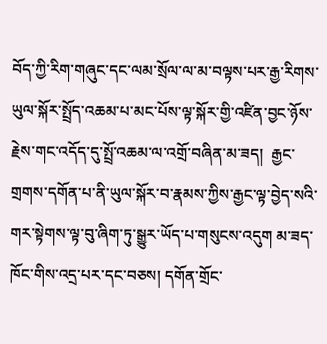བོད་ཀྱི་རིག་གཞུང་དང་ལམ་སྲོལ་ལ་མ་བལྟས་པར་རྒྱ་རིགས་ཡུལ་སྐོར་སྤྲོད་འཆམ་པ་མང་པོས་ལྟ་སྐོར་གྱི་འཛིན་བྱང་ཉོས་རྗེས་གང་འདོད་དུ་སྤྲོ་འཆམ་ལ་འགྲོ་བཞིན་མ་ཟད།  རྒྱང་གྲགས་དགོན་པ་ནི་ཡུལ་སྐོར་བ་རྣམས་ཀྱིས་རྒྱང་ལྟ་བྱེད་སའི་གར་སྟེགས་ལྟ་བུ་ཞིག་ཏུ་སྒྱུར་ཡོད་པ་གསུངས་འདུག མ་ཟད་ཁོང་གིས་འདྲ་པར་དང་བཅས། དགོན་གྲོང་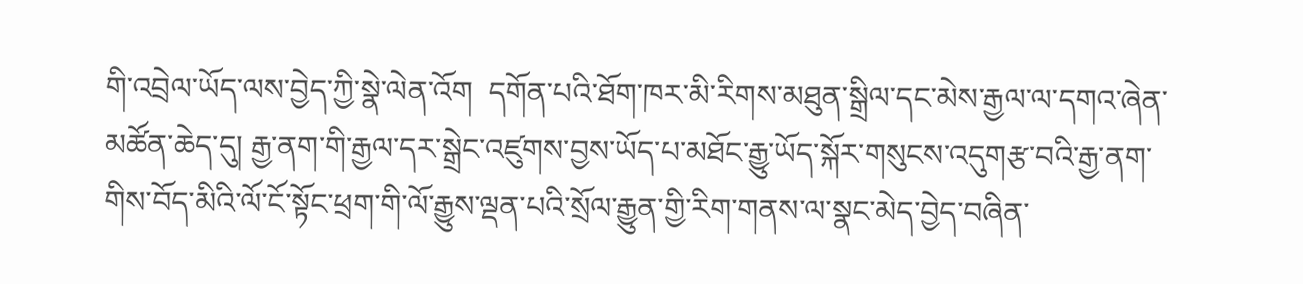གི་འབྲེལ་ཡོད་ལས་བྱེད་ཀྱི་སྣེ་ལེན་འོག  དགོན་པའི་ཐོག་ཁར་མི་རིགས་མཐུན་སྒྲིལ་དང་མེས་རྒྱལ་ལ་དགའ་ཞེན་མཚོན་ཆེད་དུ། རྒྱ་ནག་གི་རྒྱལ་དར་སྒྲེང་འཛུགས་བྱས་ཡོད་པ་མཐོང་རྒྱུ་ཡོད་སྐོར་གསུངས་འདུགརྩ་བའི་རྒྱ་ནག་གིས་བོད་མིའི་ལོ་ངོ་སྟོང་ཕྲག་གི་ལོ་རྒྱུས་ལྡན་པའི་སྲོལ་རྒྱུན་གྱི་རིག་གནས་ལ་སྣང་མེད་བྱེད་བཞིན་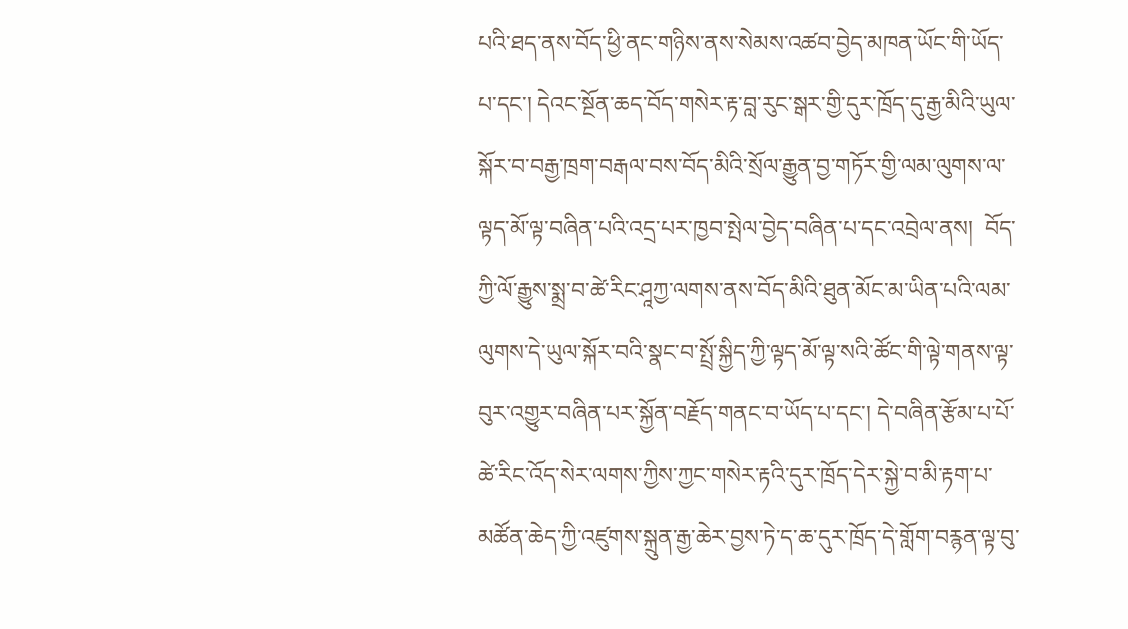པའི་ཐད་ནས་བོད་ཕྱི་ནང་གཉིས་ནས་སེམས་འཚབ་བྱེད་མཁན་ཡོང་གི་ཡོད་པ་དང་། དེའང་སྔོན་ཆད་བོད་གསེར་རྟ་བླ་རུང་སྒར་གྱི་དུར་ཁྲོད་དུ་རྒྱ་མིའི་ཡུལ་སྐོར་བ་བརྒྱ་ཁྲག་བརྒལ་བས་བོད་མིའི་སྲོལ་རྒྱུན་བྱ་གཏོར་གྱི་ལམ་ལུགས་ལ་ལྟད་མོ་ལྟ་བཞིན་པའི་འདྲ་པར་ཁྱབ་སྤེལ་བྱེད་བཞིན་པ་དང་འབྲེལ་ནས།  བོད་ཀྱི་ལོ་རྒྱུས་སྨྲ་བ་ཚེ་རིང་ཤཱཀྱ་ལགས་ནས་བོད་མིའི་ཐུན་མོང་མ་ཡིན་པའི་ལམ་ལུགས་དེ་ཡུལ་སྐོར་བའི་སྣང་བ་སྤྲོ་སྐྱིད་ཀྱི་ལྟད་མོ་ལྟ་སའི་ཚོང་གི་ལྟེ་གནས་ལྟ་བུར་འགྱུར་བཞིན་པར་སྐྱོན་བརྗོད་གནང་བ་ཡོད་པ་དང་། དེ་བཞིན་རྩོམ་པ་པོ་ཚེ་རིང་འོད་སེར་ལགས་ཀྱིས་ཀྱང་གསེར་རྟའི་དུར་ཁྲོད་དེར་སྐྱེ་བ་མི་རྟག་པ་མཚོན་ཆེད་ཀྱི་འཛུགས་སྐྲུན་རྒྱ་ཆེར་བྱས་ཏེ་ད་ཆ་དུར་ཁྲོད་དེ་གློག་བརྙན་ལྟ་བུ་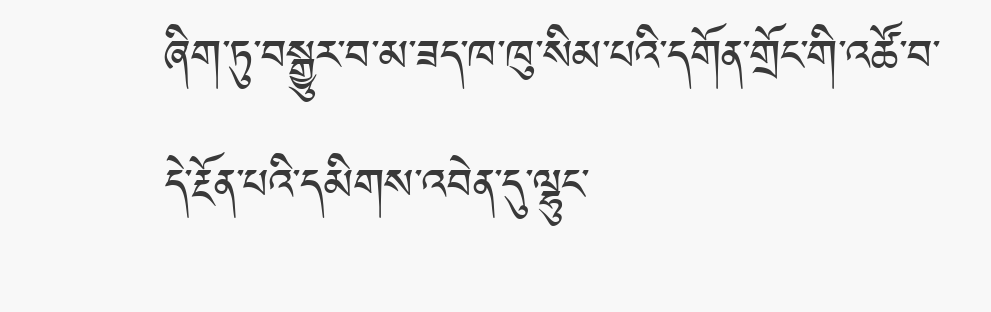ཞིག་ཏུ་བསྒྱུར་བ་མ་ཟད་ཁ་ཁུ་སིམ་པའི་དགོན་གྲོང་གི་འཚོ་བ་དེ་རྔོན་པའི་དམིགས་འབེན་དུ་ལྷུང་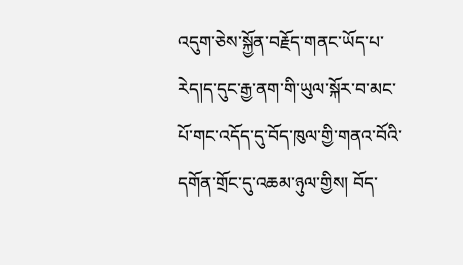འདུག་ཅེས་སྐྱོན་བརྗོད་གནང་ཡོད་པ་རེད།ད་དུང་རྒྱ་ནག་གི་ཡུལ་སྐོར་བ་མང་པོ་གང་འདོད་དུ་བོད་ཁུལ་གྱི་གནའ་བོའི་དགོན་གྲོང་དུ་འཆམ་ཉུལ་གྱིས། བོད་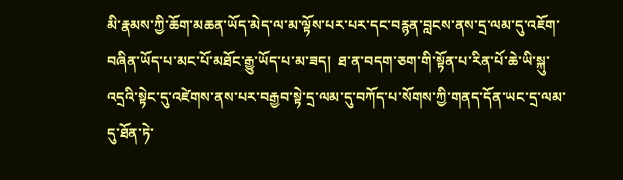མི་རྣམས་ཀྱི་ཆོག་མཆན་ཡོད་མེད་ལ་མ་ལྟོས་པར་པར་དང་བརྙན་བླངས་ནས་དྲ་ལམ་དུ་འཇོག་བཞིན་ཡོད་པ་མང་པོ་མཐོང་རྒྱུ་ཡོད་པ་མ་ཟད།  ཐ་ན་བདག་ཅག་གི་སྟོན་པ་རིན་པོ་ཆེ་ཡི་སྐུ་འདྲའི་སྟེང་དུ་འཛེགས་ནས་པར་བརྒྱབ་སྟེ་དྲ་ལམ་དུ་བཀོད་པ་སོགས་ཀྱི་གནད་དོན་ཡང་དྲ་ལམ་དུ་ཐོན་ཏེ་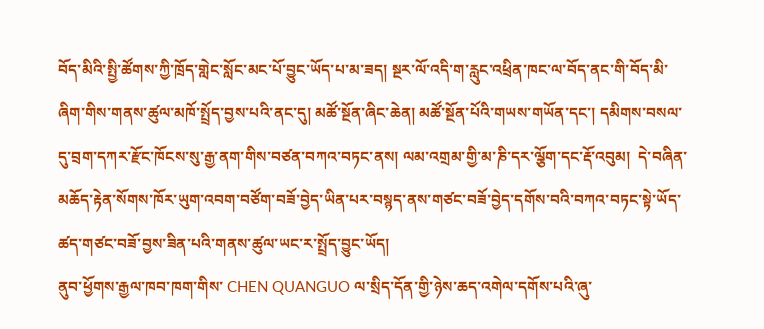བོད་མིའི་སྤྱི་ཚོགས་ཀྱི་ཁྲོད་གླེང་སློང་མང་པོ་བྱུང་ཡོད་པ་མ་ཟད། སྔར་ལོ་འདི་ག་རླུང་འཕྲིན་ཁང་ལ་བོད་ནང་གི་བོད་མི་ཞིག་གིས་གནས་ཚུལ་མཁོ་སྤྲོད་བྱས་པའི་ནང་དུ། མཚོ་སྔོན་ཞིང་ཆེན། མཚོ་སྔོན་པོའི་གཡས་གཡོན་དང་། དམིགས་བསལ་དུ་བྲག་དཀར་རྫོང་ཁོངས་སུ་རྒྱ་ནག་གིས་བཙན་བཀའ་བཏང་ནས། ལམ་འགྲམ་གྱི་མ་ཎི་དར་ལྕོག་དང་རྡོ་འབུམ།  དེ་བཞིན་མཆོད་རྟེན་སོགས་ཁོར་ཡུག་འབག་བཙོག་བཟོ་བྱེད་ཡིན་པར་བསྙད་ནས་གཙང་བཟོ་བྱེད་དགོས་བའི་བཀའ་བཏང་སྟེ་ཡོད་ཚད་གཙང་བཟོ་བྱས་ཟིན་པའི་གནས་ཚུལ་ཡང་ར་སྤྲོད་བྱུང་ཡོད།
ནུབ་ཕྱོགས་རྒྱལ་ཁབ་ཁག་གིས་ CHEN QUANGUO ལ་སྲིད་དོན་གྱི་ཉེས་ཆད་འགེལ་དགོས་པའི་ཞུ་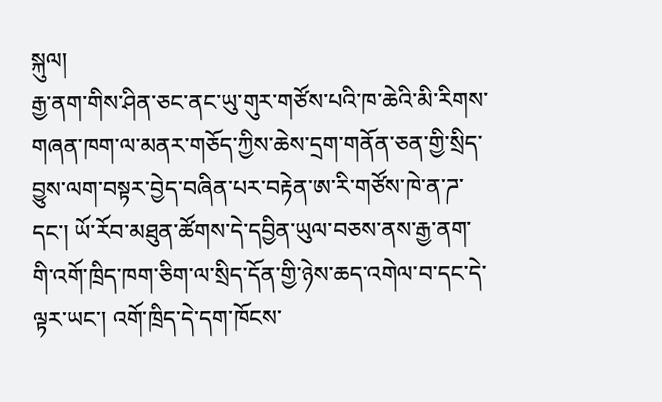སྐུལ།
རྒྱ་ནག་གིས་ཤིན་ཅང་ནང་ཡུ་གུར་གཙོས་པའི་ཁ་ཆེའི་མི་རིགས་གཞན་ཁག་ལ་མནར་གཅོད་ཀྱིས་ཆེས་དྲག་གནོན་ཅན་གྱི་སྲིད་བྱུས་ལག་བསྟར་བྱེད་བཞིན་པར་བརྟེན་ཨ་རི་གཙོས་ཁེ་ན་ཌ་དང་། ཡོ་རོབ་མཐུན་ཚོགས་དེ་དབྱིན་ཡུལ་བཅས་ནས་རྒྱ་ནག་གི་འགོ་ཁྲིད་ཁག་ཅིག་ལ་སྲིད་དོན་གྱི་ཉེས་ཆད་འགེལ་བ་དང་དེ་ལྟར་ཡང་། འགོ་ཁྲིད་དེ་དག་ཁོངས་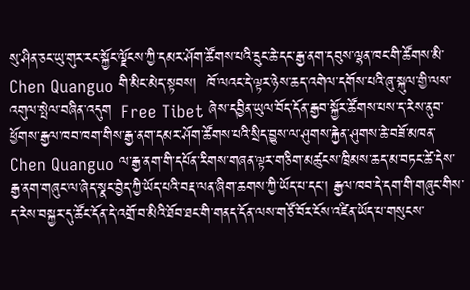སུ་ཤིན་ཅང་ཡུ་གུར་རང་སྐྱོང་ལྗོངས་ཀྱི་དམར་ཤོག་ཚོགས་པའི་དྲུང་ཆེ་དང་རྒྱ་ནག་དབུས་ལྷན་ཁང་གི་ཚོགས་མི་ Chen Quanguo གི་མིང་མེད་སྟབས།  ཁོ་ལའང་དེ་ལྟར་ཉེས་ཆད་འགེལ་དགོས་པའི་ཞུ་སྐུལ་གྱི་ལས་འགུལ་སྤེལ་བཞིན་འདུག  Free Tibet ཞེས་དབྱིན་ཡུལ་བོད་དོན་རྒྱབ་སྐྱོར་ཚོགས་པས་ད་རེས་ནུབ་ཕྱོགས་རྒྱལ་ཁབ་ཁག་གིས་རྒྱ་ནག་དམར་ཤོག་ཚོགས་པའི་སྲིད་བྱུས་ལ་ཤུགས་རྐྱེན་ཤུགས་ཆེ་བཟོ་མཁན་ Chen Quanguo ལ་རྒྱ་ནག་གི་དཔོན་རིགས་གཞན་ལྟར་གཅིག་མཚུངས་ཁྲིམས་ཆད་མ་བཏང་ཚེ་དེས་རྒྱ་ནག་གཞུང་ལ་ཞེད་སྣང་བྱེད་ཀྱི་ཡོད་པའི་བརྡ་ལན་ཞིག་ཆགས་ཀྱི་ཡོད་པ་དང་། རྒྱལ་ཁབ་དེ་དག་གི་གཞུང་གིས་ད་རེས་བསྐྱར་དུ་ཚོང་དོན་དེ་འགྲོ་བ་མིའི་ཐོབ་ཐང་གི་གནད་དོན་ལས་གཙོ་བོར་ངོས་འཛིན་ཡོད་པ་གསུངས་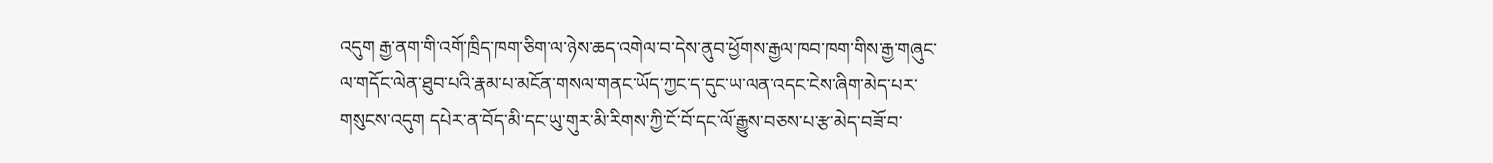འདུག རྒྱ་ནག་གི་འགོ་ཁྲིད་ཁག་ཅིག་ལ་ཉེས་ཆད་འགེལ་བ་དེས་ནུབ་ཕྱོགས་རྒྱལ་ཁབ་ཁག་གིས་རྒྱ་གཞུང་ལ་གདོང་ལེན་ཐུབ་པའི་རྣམ་པ་མངོན་གསལ་གནང་ཡོད་ཀྱང་ད་དུང་ཡ་ལན་འདང་ངེས་ཞིག་མེད་པར་གསུངས་འདུག དཔེར་ན་བོད་མི་དང་ཡུ་གུར་མི་རིགས་ཀྱི་ངོ་བོ་དང་ལོ་རྒྱུས་བཅས་པ་རྩ་མེད་བཟོ་བ་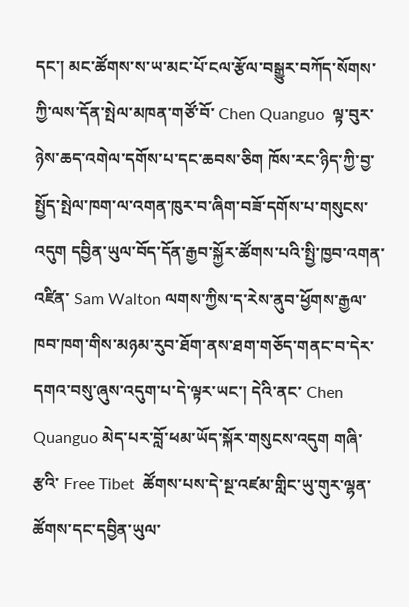དང་། མང་ཚོགས་ས་ཡ་མང་པོ་ངལ་རྩོལ་བསྒྱུར་བཀོད་སོགས་ཀྱི་ལས་དོན་སྤེལ་མཁན་གཙོ་བོ་ Chen Quanguo  ལྟ་བུར་ཉེས་ཆད་འགེལ་དགོས་པ་དང་ཆབས་ཅིག ཁོས་རང་ཉིད་ཀྱི་བྱ་སྤྱོད་སྤེལ་ཁག་ལ་འགན་ཁུར་བ་ཞིག་བཟོ་དགོས་པ་གསུངས་འདུག དབྱིན་ཡུལ་བོད་དོན་རྒྱབ་སྐྱོར་ཚོགས་པའི་སྤྱི་ཁྱབ་འགན་འཛིན་ Sam Walton ལགས་ཀྱིས་ད་རེས་ནུབ་ཕྱོགས་རྒྱལ་ཁབ་ཁག་གིས་མཉམ་རུབ་ཐོག་ནས་ཐག་གཅོད་གནང་བ་དེར་དགའ་བསུ་ཞུས་འདུག་པ་དེ་ལྟར་ཡང་། དེའི་ནང་ Chen Quanguo མེད་པར་བློ་ཕམ་ཡོད་སྐོར་གསུངས་འདུག གཞི་རྩའི་ Free Tibet  ཚོགས་པས་དེ་སྔ་འཛམ་གླིང་ཡུ་གུར་ལྷན་ཚོགས་དང་དབྱིན་ཡུལ་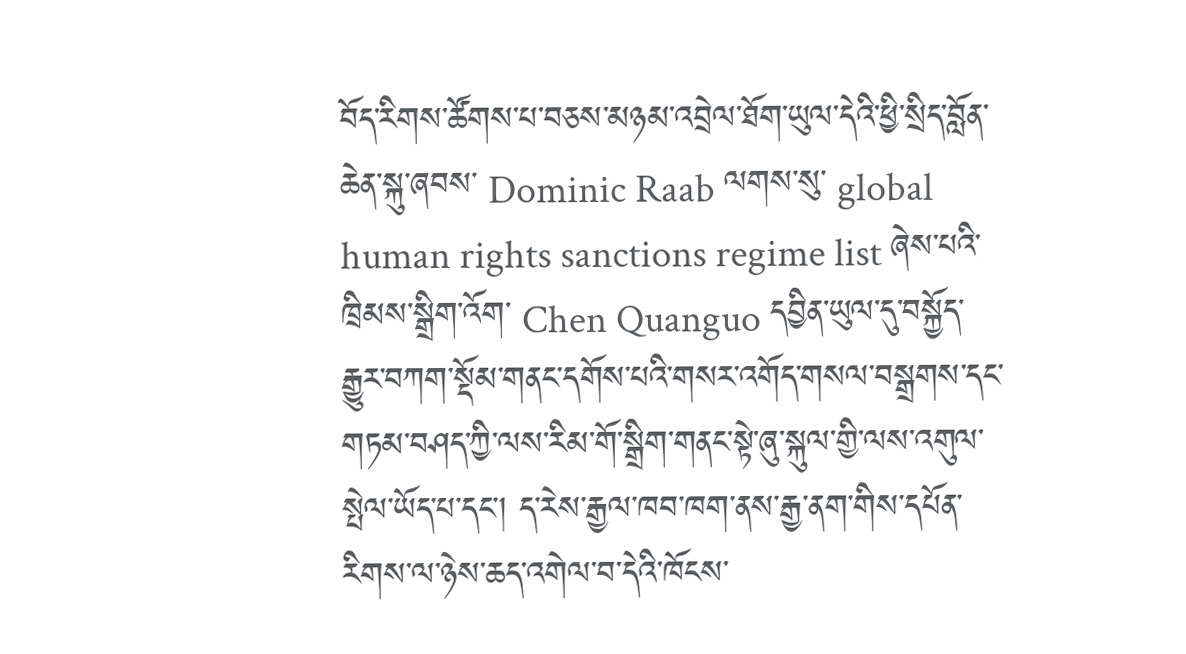བོད་རིགས་ཚོགས་པ་བཅས་མཉམ་འབྲེལ་ཐོག་ཡུལ་དེའི་ཕྱི་སྲིད་བློན་ཆེན་སྐུ་ཞབས་ Dominic Raab ལགས་སུ་ global human rights sanctions regime list ཞེས་པའི་ཁྲིམས་སྒྲིག་འོག་ Chen Quanguo དབྱིན་ཡུལ་དུ་བསྐྱོད་རྒྱུར་བཀག་སྡོམ་གནང་དགོས་པའི་གསར་འགོད་གསལ་བསྒྲགས་དང་གཏམ་བཤད་ཀྱི་ལས་རིམ་གོ་སྒྲིག་གནང་སྟེ་ཞུ་སྐུལ་གྱི་ལས་འགུལ་སྤེལ་ཡོད་པ་དང་། ད་རེས་རྒྱལ་ཁབ་ཁག་ནས་རྒྱ་ནག་གིས་དཔོན་རིགས་ལ་ཉེས་ཆད་འགེལ་བ་དེའི་ཁོངས་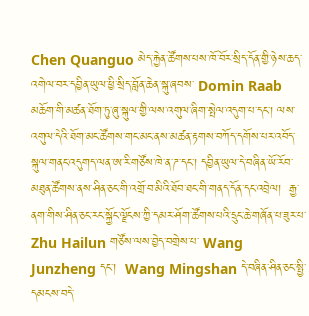Chen Quanguo མེད་རྐྱེན་ཚོགས་པས་ཁོ་བོར་སྲིད་དོན་གྱི་ཉེས་ཆད་འགེལ་བར་དབྱིན་ཡུལ་ཕྱི་སྲིད་བློན་ཆེན་སྐུ་ཞབས་ Domin Raab མཆོག་གི་མཚན་ཐོག་ཏུ་ཞུ་སྐུལ་གྱི་ལས་འགུལ་ཞིག་སྤེལ་འདུག་པ་དང་། ལས་འགུལ་དེའི་ཐོག་མང་ཚོགས་གང་མང་ནས་མཚན་རྟགས་བཀོད་དགོས་པར་འབོད་སྐུལ་གནང་འདུགད་ལན་ཨ་རི་གཙོས་ཁེ་ན་ཌ་དང་། དབྱིན་ཡུལ་དེ་བཞིན་ཡོ་རོབ་མཐུན་ཚོགས་ནས་ཤིན་ཅང་གི་འགྲོ་བ་མིའི་ཐོབ་ཐང་གི་གནད་དོན་དང་འབྲེལ།  རྒྱ་ནག་གིས་ཤིན་ཅང་རང་སྐྱོང་ལྗོངས་ཀྱི་དམར་ཤོག་ཚོགས་པའི་དྲུང་ཆེ་གཞོན་པ་ཟུར་པ་ Zhu Hailun གཙོས་ལས་བྱེད་བགྲེས་པ་ Wang Junzheng དང་།  Wang Mingshan དེ་བཞིན་ཤིན་ཅང་སྤྱི་དམངས་བདེ་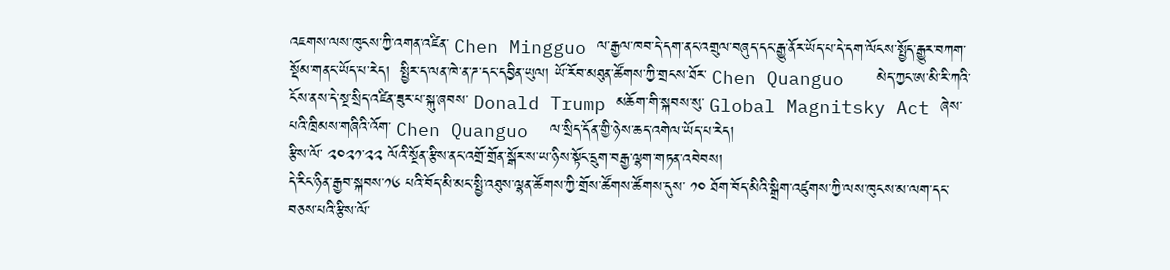འཇགས་ལས་ཁུངས་ཀྱི་འགན་འཛིན་ Chen Mingguo ལ་རྒྱལ་ཁབ་དེ་དག་ནང་འགྲུལ་བཞུད་དང་རྒྱུ་ནོར་ཡོད་པ་དེ་དག་ལོངས་སྤྱོད་རྒྱུར་བཀག་སྡོམ་གནང་ཡོད་པ་རེད།  སྤྱིར་ད་ལན་ཁེ་ན་ཌ་དང་དབྱིན་ཡུལ། ཡོ་རོབ་མཐུན་ཚོགས་ཀྱི་གྲངས་ཐོར་ Chen Quanguo   མེད་ཀྱང་ཨ་མི་རི་ཀའི་ངོས་ནས་དེ་སྔ་སྲིད་འཛིན་ཟུར་པ་སྐུ་ཞབས་ Donald Trump མཆོག་གི་སྐབས་སུ་ Global Magnitsky Act ཞེས་པའི་ཁྲིམས་གཞིའི་འོག་ Chen Quanguo  ལ་སྲིད་དོན་གྱི་ཉེས་ཆད་འགེལ་ཡོད་པ་རེད།
རྩིས་ལོ་ ༢༠༢༡་༢༢ ལོའི་སྔོན་རྩིས་ནང་འགྲོ་གྲོན་སྒོར་ས་ཡ་ཉིས་སྟོང་དྲུག་བརྒྱ་ལྷག་གཏན་འབེབས།
དེ་རིང་ཉིན་རྒྱབ་སྐབས་༡༦ པའི་བོད་མི་མང་སྤྱི་འཐུས་ལྷན་ཚོགས་ཀྱི་གྲོས་ཚོགས་ཚོགས་དུས་ ༡༠ ཐོག་བོད་མིའི་སྒྲིག་འཛུགས་ཀྱི་ལས་ཁུངས་མ་ལག་དང་བཅས་པའི་རྩིས་ལོ་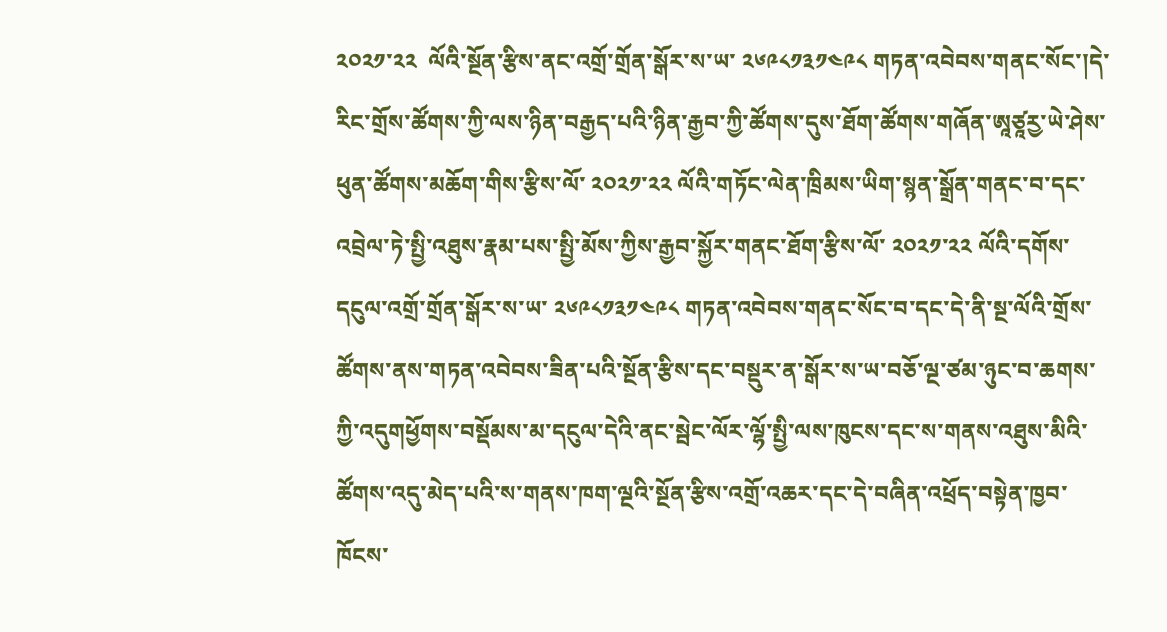༢༠༢༡་༢༢  ལོའི་སྔོན་རྩིས་ནང་འགྲོ་གྲོན་སྒོར་ས་ཡ་ ༢༦༩༨༡༣༡༤༩༨ གཏན་འབེབས་གནང་སོང་།དེ་རིང་གྲོས་ཚོགས་ཀྱི་ལས་ཉིན་བརྒྱད་པའི་ཉིན་རྒྱབ་ཀྱི་ཚོགས་དུས་ཐོག་ཚོགས་གཞོན་ཨཱཙཱརྱ་ཡེ་ཤེས་ཕུན་ཚོགས་མཆོག་གིས་རྩིས་ལོ་ ༢༠༢༡་༢༢ ལོའི་གཏོང་ལེན་ཁྲིམས་ཡིག་སྙན་སྒྲོན་གནང་བ་དང་འབྲེལ་ཏེ་སྤྱི་འཐུས་རྣམ་པས་སྤྱི་མོས་ཀྱིས་རྒྱབ་སྐྱོར་གནང་ཐོག་རྩིས་ལོ་ ༢༠༢༡་༢༢ ལོའི་དགོས་དངུལ་འགྲོ་གྲོན་སྒོར་ས་ཡ་ ༢༦༩༨༡༣༡༤༩༨ གཏན་འབེབས་གནང་སོང་བ་དང་དེ་ནི་སྔ་ལོའི་གྲོས་ཚོགས་ནས་གཏན་འབེབས་ཟིན་པའི་སྔོན་རྩིས་དང་བསྡུར་ན་སྒོར་ས་ཡ་བཅོ་ལྔ་ཙམ་ཉུང་བ་ཆགས་ཀྱི་འདུགཕྱོགས་བསྡོམས་མ་དངུལ་དེའི་ནང་སྦེང་ལོར་ལྷོ་སྤྱི་ལས་ཁུངས་དང་ས་གནས་འཐུས་མིའི་ཚོགས་འདུ་མེད་པའི་ས་གནས་ཁག་ལྔའི་སྔོན་རྩིས་འགྲོ་འཆར་དང་དེ་བཞིན་འཕྲོད་བསྟེན་ཁྱབ་ཁོངས་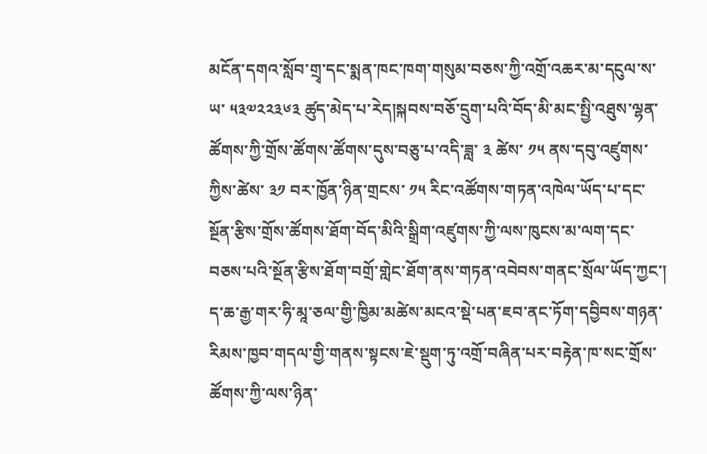མངོན་དགའ་སློབ་གྲྭ་དང་སྨན་ཁང་ཁག་གསུམ་བཅས་ཀྱི་འགྲོ་འཆར་མ་དངུལ་ས་ཡ་ ༥༣༧༢༢༣༦༣ ཚུད་མེད་པ་རེད།སྐབས་བཅོ་དྲུག་པའི་བོད་མི་མང་སྤྱི་འཐུས་ལྷན་ཚོགས་ཀྱི་གྲོས་ཚོགས་ཚོགས་དུས་བཅུ་པ་འདི་ཟླ་ ༣ ཚེས་ ༡༥ ནས་དབུ་འཛུགས་ཀྱིས་ཚེས་ ༣༡ བར་ཁྱོན་ཉིན་གྲངས་ ༡༥ རིང་འཚོགས་གཏན་འཁེལ་ཡོད་པ་དང་སྔོན་རྩིས་གྲོས་ཚོགས་ཐོག་བོད་མིའི་སྒྲིག་འཛུགས་ཀྱི་ལས་ཁུངས་མ་ལག་དང་བཅས་པའི་སྔོན་རྩིས་ཐོག་བགྲོ་གླེང་ཐོག་ནས་གཏན་འབེབས་གནང་སྲོལ་ཡོད་ཀྱང་། ད་ཆ་རྒྱ་གར་ཧི་མཱ་ཅལ་གྱི་ཁྱིམ་མཚེས་མངའ་སྡེ་པན་ཇབ་ནང་ཏོག་དབྱིབས་གཉན་རིམས་ཁྱབ་གདལ་གྱི་གནས་སྟངས་ཇེ་སྡུག་ཏུ་འགྲོ་བཞིན་པར་བརྟེན་ཁ་སང་གྲོས་ཚོགས་ཀྱི་ལས་ཉིན་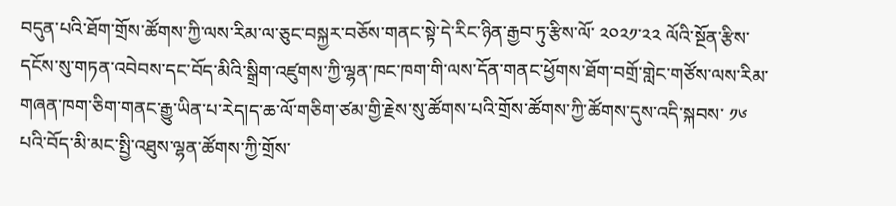བདུན་པའི་ཐོག་གྲོས་ཚོགས་ཀྱི་ལས་རིམ་ལ་ཅུང་བསྐྱར་བཅོས་གནང་སྟེ་དེ་རིང་ཉིན་རྒྱབ་ཏུ་རྩིས་ལོ་ ༢༠༢༡་༢༢ ལོའི་སྔོན་རྩིས་དངོས་སུ་གཏན་འབེབས་དང་བོད་མིའི་སྒྲིག་འཛུགས་ཀྱི་ལྷན་ཁང་ཁག་གི་ལས་དོན་གནང་ཕྱོགས་ཐོག་བགྲོ་གླེང་གཙོས་ལས་རིམ་གཞན་ཁག་ཅིག་གནང་རྒྱུ་ཡིན་པ་རེད།ད་ཆ་ལོ་གཅིག་ཙམ་གྱི་རྗེས་སུ་ཚོགས་པའི་གྲོས་ཚོགས་ཀྱི་ཚོགས་དུས་འདི་སྐབས་ ༡༦ པའི་བོད་མི་མང་སྤྱི་འཐུས་ལྷན་ཚོགས་ཀྱི་གྲོས་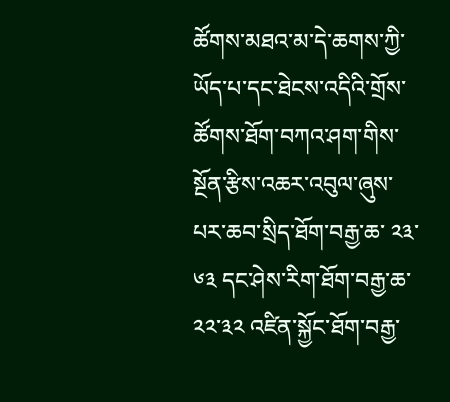ཚོགས་མཐའ་མ་དེ་ཆགས་ཀྱི་ཡོད་པ་དང་ཐེངས་འདིའི་གྲོས་ཚོགས་ཐོག་བཀའ་ཤག་གིས་སྔོན་རྩིས་འཆར་འབུལ་ཞུས་པར་ཆབ་སྲིད་ཐོག་བརྒྱ་ཆ་ ༢༣་༦༣ དང་ཤེས་རིག་ཐོག་བརྒྱ་ཆ་ ༢༢་༣༢ འཛིན་སྐྱོང་ཐོག་བརྒྱ་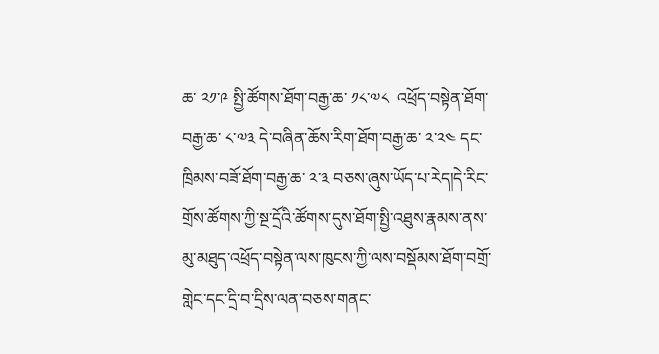ཆ་ ༢༡་༩ སྤྱི་ཚོགས་ཐོག་བརྒྱ་ཆ་ ༡༨་༧༨  འཕྲོད་བསྟེན་ཐོག་བརྒྱ་ཆ་ ༨་༧༣ དེ་བཞིན་ཆོས་རིག་ཐོག་བརྒྱ་ཆ་ ༢་༢༤ དང་ཁྲིམས་བཟོ་ཐོག་བརྒྱ་ཆ་ ༢་༣ བཅས་ཞུས་ཡོད་པ་རེད།དེ་རིང་གྲོས་ཚོགས་ཀྱི་སྔ་དྲོའི་ཚོགས་དུས་ཐོག་སྤྱི་འཐུས་རྣམས་ནས་མུ་མཐུད་འཕྲོད་བསྟེན་ལས་ཁུངས་ཀྱི་ལས་བསྡོམས་ཐོག་བགྲོ་གླེང་དང་དྲི་བ་དྲིས་ལན་བཅས་གནང་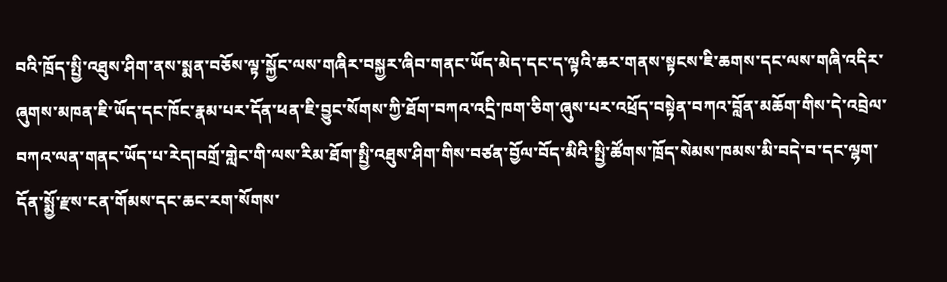བའི་ཁྲོད་སྤྱི་འཐུས་ཤིག་ནས་སྨན་བཅོས་ལྟ་སྐྱོང་ལས་གཞིར་བསྐྱར་ཞིབ་གནང་ཡོད་མེད་དང་ད་ལྟའི་ཆར་གནས་སྟངས་ཇི་ཆགས་དང་ལས་གཞི་འདིར་ཞུགས་མཁན་ཇི་ཡོད་དང་ཁོང་རྣམ་པར་དོན་ཕན་ཇི་བྱུང་སོགས་ཀྱི་ཐོག་བཀའ་འདྲི་ཁག་ཅིག་ཞུས་པར་འཕྲོད་བསྟེན་བཀའ་བློན་མཆོག་གིས་དེ་འབྲེལ་བཀའ་ལན་གནང་ཡོད་པ་རེད།བགྲོ་གླེང་གི་ལས་རིམ་ཐོག་སྤྱི་འཐུས་ཤིག་གིས་བཙན་བྱོལ་བོད་མིའི་སྤྱི་ཚོགས་ཁྲོད་སེམས་ཁམས་མི་བདེ་བ་དང་ལྷག་དོན་སྨྱོ་རྫས་ངན་གོམས་དང་ཆང་རག་སོགས་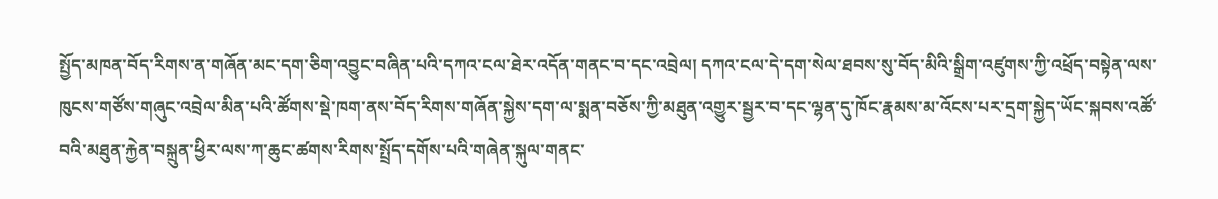སྤྱོད་མཁན་བོད་རིགས་ན་གཞོན་མང་དག་ཅིག་འབྱུང་བཞིན་པའི་དཀའ་ངལ་ཐེར་འདོན་གནང་བ་དང་འབྲེལ། དཀའ་ངལ་དེ་དག་སེལ་ཐབས་སུ་བོད་མིའི་སྒྲིག་འཛུགས་ཀྱི་འཕྲོད་བསྟེན་ལས་ཁུངས་གཙོས་གཞུང་འབྲེལ་མིན་པའི་ཚོགས་སྡེ་ཁག་ནས་བོད་རིགས་གཞོན་སྐྱེས་དག་ལ་སྨན་བཅོས་ཀྱི་མཐུན་འགྱུར་སྦྱར་བ་དང་ལྷན་དུ་ཁོང་རྣམས་མ་འོངས་པར་དྲག་སྐྱེད་ཡོང་སྐབས་འཚོ་བའི་མཐུན་རྐྱེན་བསྐྲུན་ཕྱིར་ལས་ཀ་ཆུང་ཚགས་རིགས་སྤྲོད་དགོས་པའི་གཞེན་སྐུལ་གནང་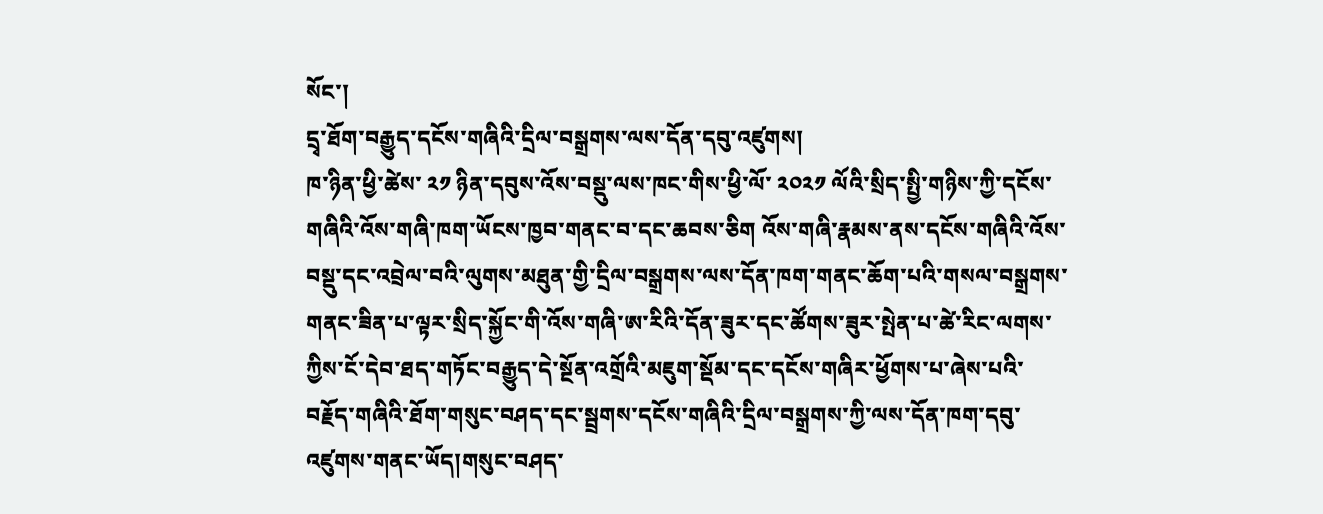སོང་།
དྲྭ་ཐོག་བརྒྱུད་དངོས་གཞིའི་དྲིལ་བསྒྲགས་ལས་དོན་དབུ་འཛུགས།
ཁ་ཉིན་ཕྱི་ཚེས་ ༢༡ ཉིན་དབུས་འོས་བསྡུ་ལས་ཁང་གིས་ཕྱི་ལོ་ ༢༠༢༡ ལོའི་སྲིད་སྤྱི་གཉིས་ཀྱི་དངོས་གཞིའི་འོས་གཞི་ཁག་ཡོངས་ཁྱབ་གནང་བ་དང་ཆབས་ཅིག འོས་གཞི་རྣམས་ནས་དངོས་གཞིའི་འོས་བསྡུ་དང་འབྲེལ་བའི་ལུགས་མཐུན་གྱི་དྲིལ་བསྒྲགས་ལས་དོན་ཁག་གནང་ཆོག་པའི་གསལ་བསྒྲགས་གནང་ཟིན་པ་ལྟར་སྲིད་སྐྱོང་གི་འོས་གཞི་ཨ་རིའི་དོན་ཟུར་དང་ཚོགས་ཟུར་སྤེན་པ་ཚེ་རིང་ལགས་ཀྱིས་ངོ་དེབ་ཐད་གཏོང་བརྒྱུད་དེ་སྔོན་འགྲོའི་མཇུག་སྡོམ་དང་དངོས་གཞིར་ཕྱོགས་པ་ཞེས་པའི་བརྗོད་གཞིའི་ཐོག་གསུང་བཤད་དང་སྦྲགས་དངོས་གཞིའི་དྲིལ་བསྒྲགས་ཀྱི་ལས་དོན་ཁག་དབུ་འཛུགས་གནང་ཡོད།གསུང་བཤད་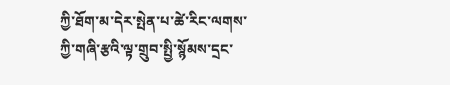ཀྱི་ཐོག་མ་དེར་སྤེན་པ་ཚེ་རིང་ལགས་ཀྱི་གཞི་རྩའི་ལྟ་གྲུབ་སྤྱི་སྙོམས་དྲང་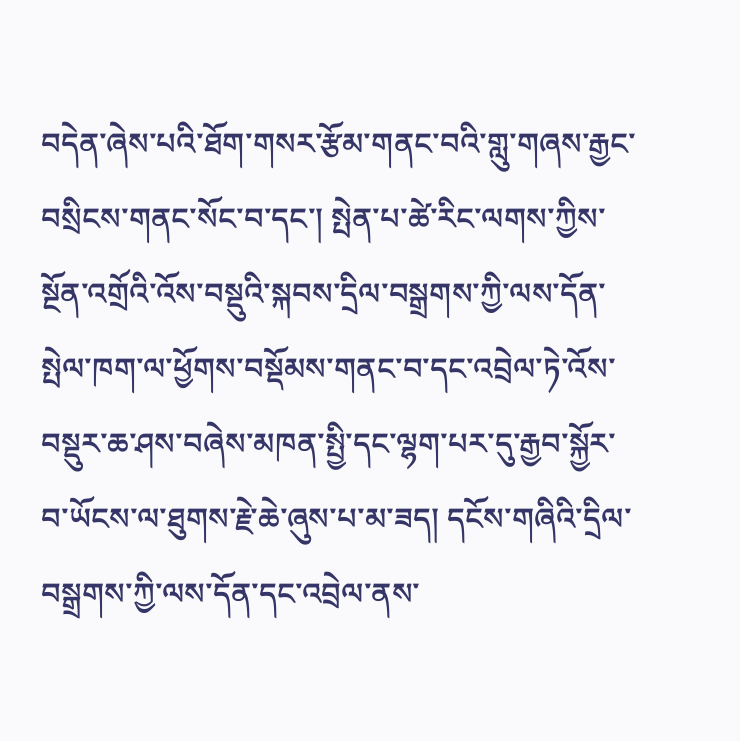བདེན་ཞེས་པའི་ཐོག་གསར་རྩོམ་གནང་བའི་གླུ་གཞས་རྒྱང་བསྲིངས་གནང་སོང་བ་དང་། སྤེན་པ་ཚེ་རིང་ལགས་ཀྱིས་སྔོན་འགྲོའི་འོས་བསྡུའི་སྐབས་དྲིལ་བསྒྲགས་ཀྱི་ལས་དོན་སྤེལ་ཁག་ལ་ཕྱོགས་བསྡོམས་གནང་བ་དང་འབྲེལ་ཏེ་འོས་བསྡུར་ཆ་ཤས་བཞེས་མཁན་སྤྱི་དང་ལྷག་པར་དུ་རྒྱབ་སྐྱོར་བ་ཡོངས་ལ་ཐུགས་རྗེ་ཆེ་ཞུས་པ་མ་ཟད། དངོས་གཞིའི་དྲིལ་བསྒྲགས་ཀྱི་ལས་དོན་དང་འབྲེལ་ནས་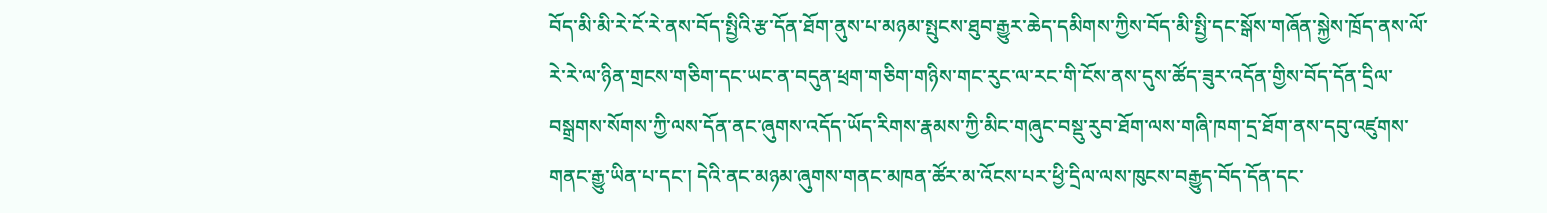བོད་མི་མི་རེ་ངོ་རེ་ནས་བོད་སྤྱིའི་རྩ་དོན་ཐོག་ནུས་པ་མཉམ་སྤུངས་ཐུབ་རྒྱུར་ཆེད་དམིགས་ཀྱིས་བོད་མི་སྤྱི་དང་སྒོས་གཞོན་སྐྱེས་ཁྲོད་ནས་ལོ་རེ་རེ་ལ་ཉིན་གྲངས་གཅིག་དང་ཡང་ན་བདུན་ཕྲག་གཅིག་གཉིས་གང་རུང་ལ་རང་གི་ངོས་ནས་དུས་ཚོད་ཟུར་འདོན་གྱིས་བོད་དོན་དྲིལ་བསྒྲགས་སོགས་ཀྱི་ལས་དོན་ནང་ཞུགས་འདོད་ཡོད་རིགས་རྣམས་ཀྱི་མིང་གཞུང་བསྡུ་རུབ་ཐོག་ལས་གཞི་ཁག་དྲ་ཐོག་ནས་དབུ་འཛུགས་གནང་རྒྱུ་ཡིན་པ་དང་། དེའི་ནང་མཉམ་ཞུགས་གནང་མཁན་ཚོར་མ་འོངས་པར་ཕྱི་དྲིལ་ལས་ཁུངས་བརྒྱུད་བོད་དོན་དང་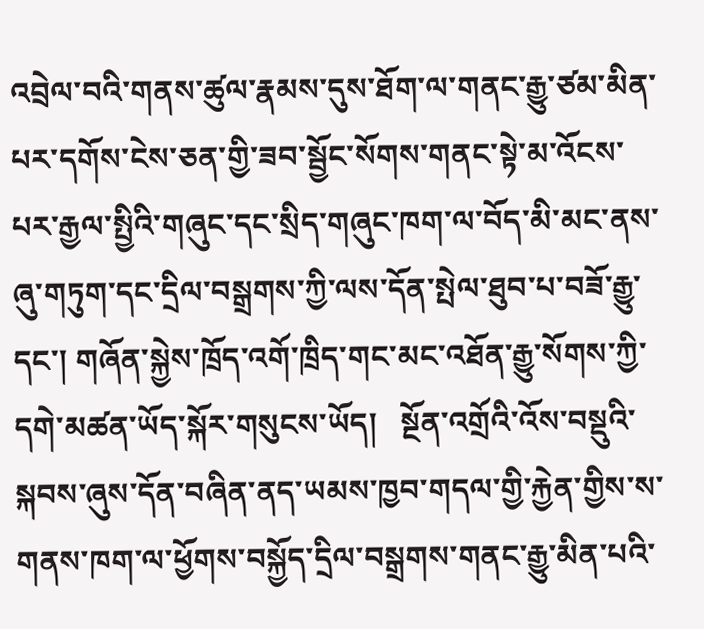འབྲེལ་བའི་གནས་ཚུལ་རྣམས་དུས་ཐོག་ལ་གནང་རྒྱུ་ཙམ་མིན་པར་དགོས་ངེས་ཅན་གྱི་ཟབ་སྦྱོང་སོགས་གནང་སྟེ་མ་འོངས་པར་རྒྱལ་སྤྱིའི་གཞུང་དང་སྲིད་གཞུང་ཁག་ལ་བོད་མི་མང་ནས་ཞུ་གཏུག་དང་དྲིལ་བསྒྲགས་ཀྱི་ལས་དོན་སྤེལ་ཐུབ་པ་བཟོ་རྒྱུ་དང་། གཞོན་སྐྱེས་ཁྲོད་འགོ་ཁྲིད་གང་མང་འཐོན་རྒྱུ་སོགས་ཀྱི་དགེ་མཚན་ཡོད་སྐོར་གསུངས་ཡོད།   སྔོན་འགྲོའི་འོས་བསྡུའི་སྐབས་ཞུས་དོན་བཞིན་ནད་ཡམས་ཁྱབ་གདལ་གྱི་རྐྱེན་གྱིས་ས་གནས་ཁག་ལ་ཕྱོགས་བསྐྱོད་དྲིལ་བསྒྲགས་གནང་རྒྱུ་མིན་པའི་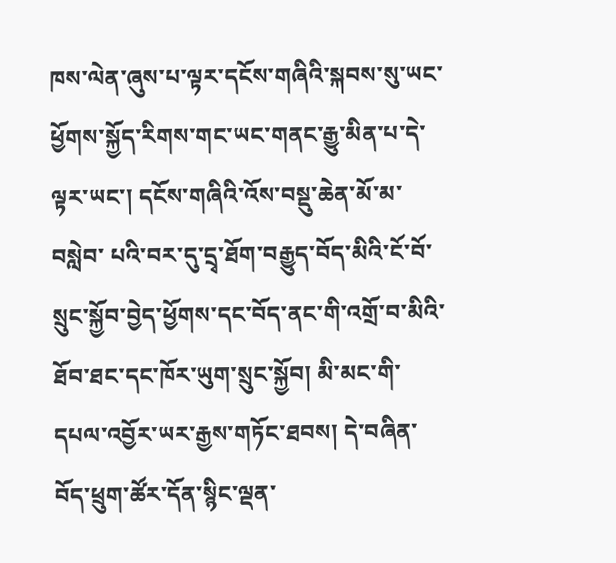ཁས་ལེན་ཞུས་པ་ལྟར་དངོས་གཞིའི་སྐབས་སུ་ཡང་ཕྱོགས་སྐྱོད་རིགས་གང་ཡང་གནང་རྒྱུ་མིན་པ་དེ་ལྟར་ཡང་། དངོས་གཞིའི་འོས་བསྡུ་ཆེན་མོ་མ་བསླེབ་ པའི་བར་དུ་དྲྭ་ཐོག་བརྒྱུད་བོད་མིའི་ངོ་བོ་སྲུང་སྐྱོབ་བྱེད་ཕྱོགས་དང་བོད་ནང་གི་འགྲོ་བ་མིའི་ཐོབ་ཐང་དང་ཁོར་ཡུག་སྲུང་སྐྱོབ། མི་མང་གི་དཔལ་འབྱོར་ཡར་རྒྱས་གཏོང་ཐབས། དེ་བཞིན་བོད་ཕྲུག་ཚོར་དོན་སྙིང་ལྡན་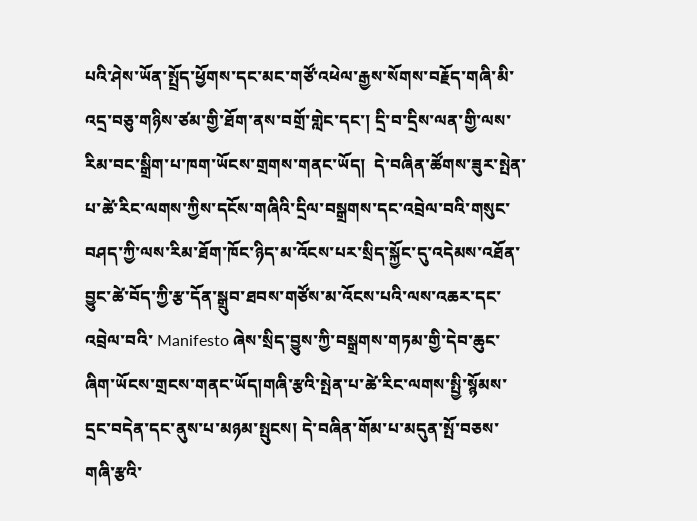པའི་ཤེས་ཡོན་སྤྲོད་ཕྱོགས་དང་མང་གཙོ་འཕེལ་རྒྱས་སོགས་བརྗོད་གཞི་མི་འདྲ་བཅུ་གཉིས་ཙམ་གྱི་ཐོག་ནས་བགྲོ་གླེང་དང་། དྲི་བ་དྲིས་ལན་གྱི་ལས་རིམ་བང་སྒྲིག་པ་ཁག་ཡོངས་གྲགས་གནང་ཡོད།  དེ་བཞིན་ཚོགས་ཟུར་སྤེན་པ་ཚེ་རིང་ལགས་ཀྱིས་དངོས་གཞིའི་དྲིལ་བསྒྲགས་དང་འབྲེལ་བའི་གསུང་བཤད་ཀྱི་ལས་རིམ་ཐོག་ཁོང་ཉིད་མ་འོངས་པར་སྲིད་སྐྱོང་དུ་འདེམས་འཐོན་བྱུང་ཚེ་བོད་ཀྱི་རྩ་དོན་སྒྲུབ་ཐབས་གཙོས་མ་འོངས་པའི་ལས་འཆར་དང་འབྲེལ་བའི་ Manifesto ཞེས་སྲིད་བྱུས་ཀྱི་བསྒྲགས་གཏམ་གྱི་དེབ་ཆུང་ཞིག་ཡོངས་གྲངས་གནང་ཡོད།གཞི་རྩའི་སྤེན་པ་ཚེ་རིང་ལགས་སྤྱི་སྙོམས་དྲང་བདེན་དང་ནུས་པ་མཉམ་སྤུངས། དེ་བཞིན་གོམ་པ་མདུན་སྤོ་བཅས་གཞི་རྩའི་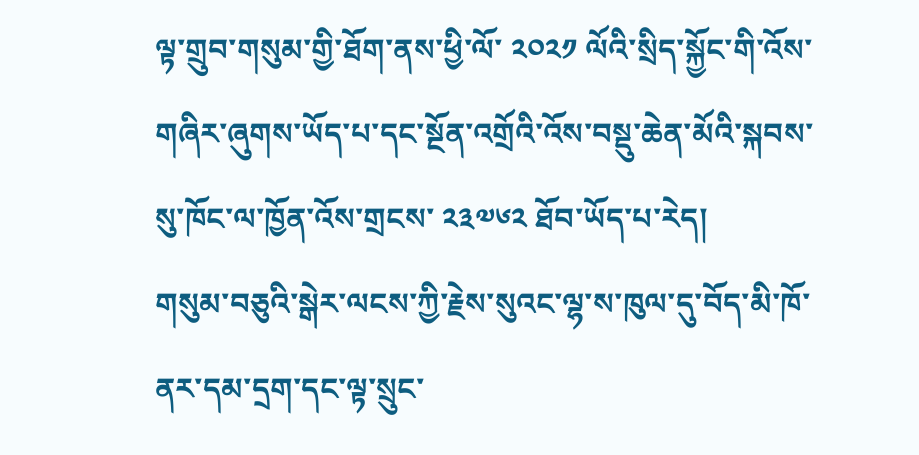ལྟ་གྲུབ་གསུམ་གྱི་ཐོག་ནས་ཕྱི་ལོ་ ༢༠༢༡ ལོའི་སྲིད་སྐྱོང་གི་འོས་གཞིར་ཞུགས་ཡོད་པ་དང་སྔོན་འགྲོའི་འོས་བསྡུ་ཆེན་མོའི་སྐབས་སུ་ཁོང་ལ་ཁྱོན་འོས་གྲངས་ ༢༣༧༦༢ ཐོབ་ཡོད་པ་རེད།
གསུམ་བཅུའི་སྒེར་ལངས་ཀྱི་རྗེས་སུའང་ལྷ་ས་ཁུལ་དུ་བོད་མི་ཁོ་ནར་དམ་དྲག་དང་ལྟ་སྲུང་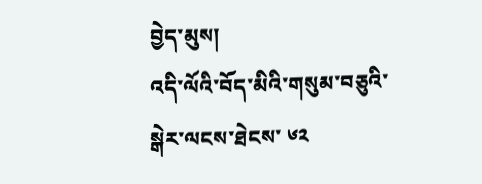བྱེད་མུས།
འདི་ལོའི་བོད་མིའི་གསུམ་བཅུའི་སྒེར་ལངས་ཐེངས་ ༦༢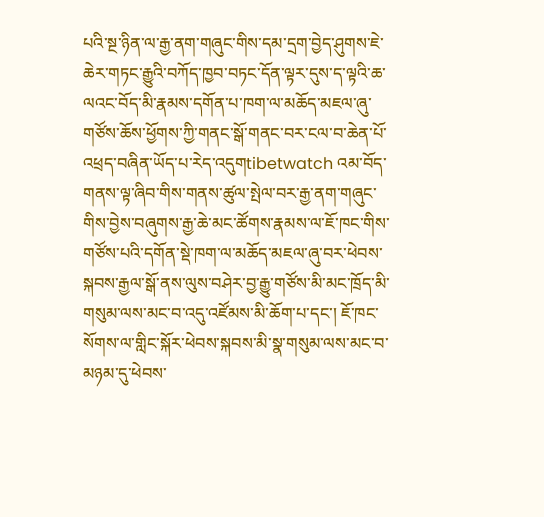པའི་སྔ་ཉིན་ལ་རྒྱ་ནག་གཞུང་གིས་དམ་དྲག་བྱེད་ཤུགས་ཇེ་ཆེར་གཏང་རྒྱུའི་བཀོད་ཁྱབ་བཏང་དོན་ལྟར་དུས་ད་ལྟའི་ཆ་ལའང་བོད་མི་རྣམས་དགོན་པ་ཁག་ལ་མཆོད་མཇལ་ཞུ་གཙོས་ཆོས་ཕྱོགས་ཀྱི་གནང་སྒོ་གནང་བར་ངལ་བ་ཆེན་པོ་འཕྲད་བཞིན་ཡོད་པ་རེད་འདུགtibetwatch འམ་བོད་གནས་ལྟ་ཞིབ་གིས་གནས་ཚུལ་སྤེལ་བར་རྒྱ་ནག་གཞུང་གིས་བྱེས་བཞུགས་རྒྱ་ཆེ་མང་ཚོགས་རྣམས་ལ་ཇོ་ཁང་གིས་གཙོས་པའི་དགོན་སྡེ་ཁག་ལ་མཆོད་མཇལ་ཞུ་བར་ཕེབས་སྐབས་རྒྱལ་སྒོ་ནས་ལུས་བཤེར་བྱ་རྒྱུ་གཙོས་མི་མང་ཁྲོད་མི་གསུམ་ལས་མང་བ་འདུ་འཛོམས་མི་ཆོག་པ་དང་། ཇོ་ཁང་སོགས་ལ་གླིང་སྐོར་ཕེབས་སྐབས་མི་སྣ་གསུམ་ལས་མང་བ་མཉམ་དུ་ཕེབས་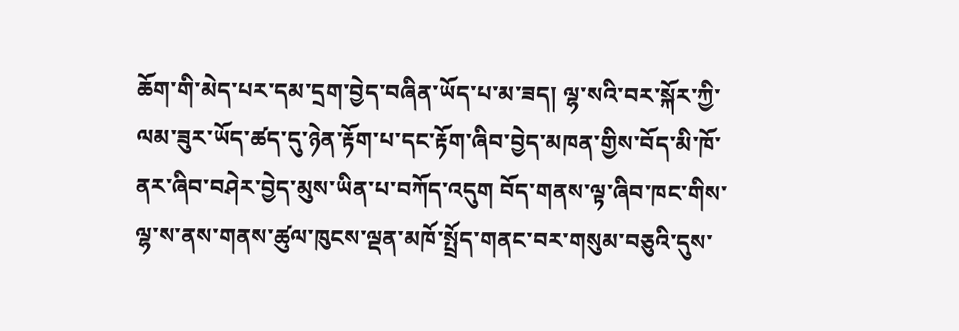ཆོག་གི་མེད་པར་དམ་དྲག་བྱེད་བཞིན་ཡོད་པ་མ་ཟད། ལྷ་སའི་བར་སྐོར་ཀྱི་ལམ་ཟུར་ཡོད་ཚད་དུ་ཉེན་རྟོག་པ་དང་རྟོག་ཞིབ་བྱེད་མཁན་གྱིས་བོད་མི་ཁོ་ནར་ཞིབ་བཤེར་བྱེད་མུས་ཡིན་པ་བཀོད་འདུག བོད་གནས་ལྟ་ཞིབ་ཁང་གིས་ལྷ་ས་ནས་གནས་ཚུལ་ཁུངས་ལྡན་མཁོ་སྤྲོད་གནང་བར་གསུམ་བཅུའི་དུས་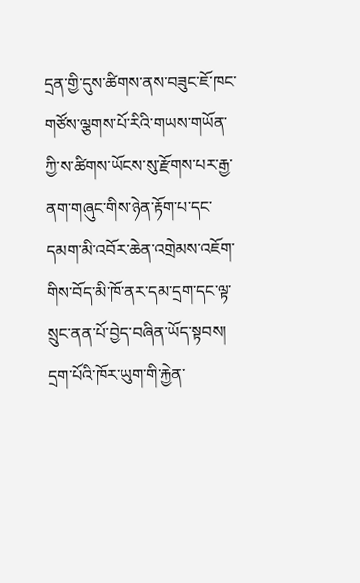དྲན་གྱི་དུས་ཚིགས་ནས་བཟུང་ཇོ་ཁང་གཙོས་ལྕགས་པོ་རིའི་གཡས་གཡོན་ཀྱི་ས་ཚིགས་ཡོངས་སུ་རྫོགས་པར་རྒྱ་ནག་གཞུང་གིས་ཉེན་རྟོག་པ་དང་དམག་མི་འབོར་ཆེན་འགྲེམས་འཇོག་གིས་བོད་མི་ཁོ་ནར་དམ་དྲག་དང་ལྟ་སྲུང་ནན་པོ་བྱེད་བཞིན་ཡོད་སྟབས། དྲག་པོའི་ཁོར་ཡུག་གི་རྐྱེན་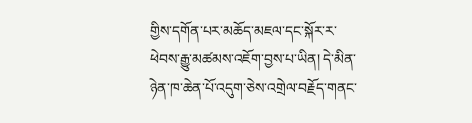གྱིས་དགོན་པར་མཆོད་མཇལ་དང་སྐོར་ར་ཕེབས་རྒྱུ་མཚམས་འཇོག་བྱས་པ་ཡིན། དེ་མིན་ཉེན་ཁ་ཆེན་པོ་འདུག་ཅེས་འགྲེལ་བརྗོད་གནང་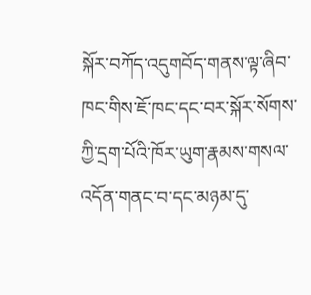སྐོར་བཀོད་འདུགབོད་གནས་ལྟ་ཞིབ་ཁང་གིས་ཇོ་ཁང་དང་བར་སྐོར་སོགས་ཀྱི་དྲག་པོའི་ཁོར་ཡུག་རྣམས་གསལ་འདོན་གནང་བ་དང་མཉམ་དུ་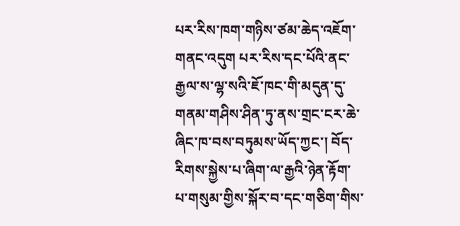པར་རིས་ཁག་གཉིས་ཙམ་ཆེད་འཇོག་གནང་འདུག པར་རིས་དང་པོའི་ནང་རྒྱལ་ས་ལྷ་སའི་ཇོ་ཁང་གི་མདུན་དུ་གནམ་གཤིས་ཤིན་ཏུ་ནས་གྲང་ངར་ཆེ་ཞིང་ཁ་བས་བཏུམས་ཡོད་ཀྱང་། བོད་རིགས་སྐྱེས་པ་ཞིག་ལ་རྒྱའི་ཉེན་རྟོག་པ་གསུམ་གྱིས་སྐོར་བ་དང་གཅིག་གིས་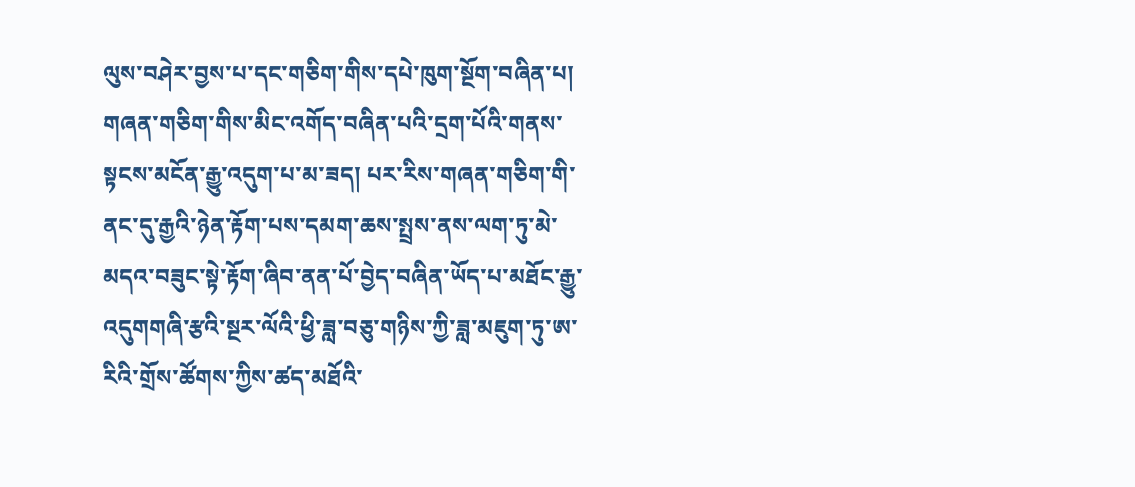ལུས་བཤེར་བྱས་པ་དང་གཅིག་གིས་དཔེ་ཁུག་སྔོག་བཞིན་པ། གཞན་གཅིག་གིས་མིང་འགོད་བཞིན་པའི་དྲག་པོའི་གནས་སྟངས་མངོན་རྒྱུ་འདུག་པ་མ་ཟད། པར་རིས་གཞན་གཅིག་གི་ནང་དུ་རྒྱའི་ཉེན་རྟོག་པས་དམག་ཆས་སྤྲས་ནས་ལག་ཏུ་མེ་མདའ་བཟུང་སྟེ་རྟོག་ཞིབ་ནན་པོ་བྱེད་བཞིན་ཡོད་པ་མཐོང་རྒྱུ་འདུགགཞི་རྩའི་སྔར་ལོའི་ཕྱི་ཟླ་བཅུ་གཉིས་ཀྱི་ཟླ་མཇུག་ཏུ་ཨ་རིའི་གྲོས་ཚོགས་ཀྱིས་ཚད་མཐོའི་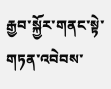རྒྱབ་སྐྱོར་གནང་སྟེ་གཏན་འབེབས་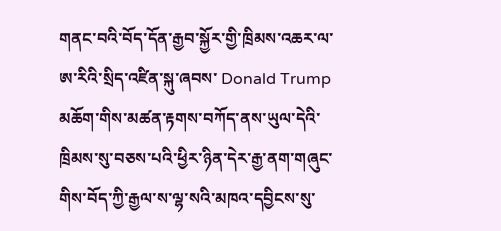གནང་བའི་བོད་དོན་རྒྱབ་སྐྱོར་གྱི་ཁྲིམས་འཆར་ལ་ཨ་རིའི་སྲིད་འཛིན་སྐུ་ཞབས་ Donald Trump མཆོག་གིས་མཚན་རྟགས་བཀོད་ནས་ཡུལ་དེའི་ཁྲིམས་སུ་བཅས་པའི་ཕྱིར་ཉིན་དེར་རྒྱ་ནག་གཞུང་གིས་བོད་ཀྱི་རྒྱལ་ས་ལྷ་སའི་མཁའ་དབྱིངས་སུ་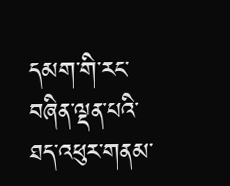དམག་གི་རང་བཞིན་ལྡན་པའི་ཐད་འཕུར་གནམ་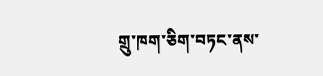གྲུ་ཁག་ཅིག་བཏང་ནས་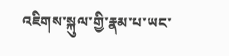འཇིགས་སྐུལ་གྱི་རྣམ་པ་ཡང་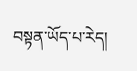བསྟན་ཡོད་པ་རེད།